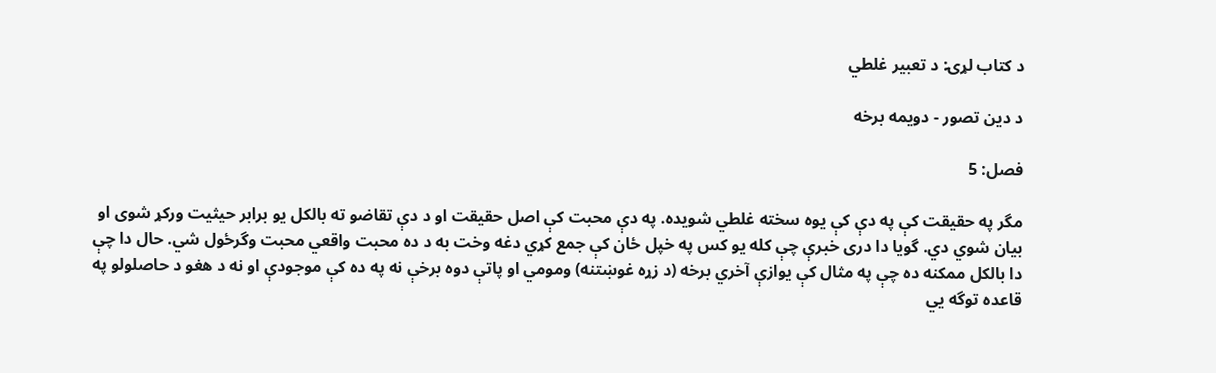د کتاب لړۍ: د تعبير غلطي

د دين تصور - دویمه برخه

فصل: 5

مگر په حقيقت کې په دې کې يوه سخته غلطي شويده. په دې محبت کې اصل حقيقت او د دې تقاضو ته بالکل يو برابر حيثيت ورکړ شوى او بيان شوي دي. گويا دا درى خبرې چې کله يو کس په خپل ځان کې جمع کړي دغه وخت به د ده محبت واقعي محبت وگرځول شي. حال دا چې دا بالکل ممکنه ده چې په مثال کې يوازې آخري برخه (د زړه غوښتنه) ومومي او پاتې دوه برخې نه په ده کې موجودې او نه د هغو د حاصلولو په قاعده توگه يي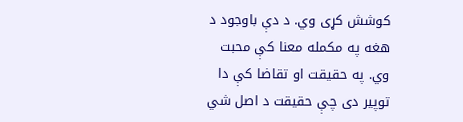کوشش کړى وي. د دې باوجود د هغه په مکمله معنا کې محبت وي. په حقيقت او تقاضا کې دا توپير دى چې حقيقت د اصل شي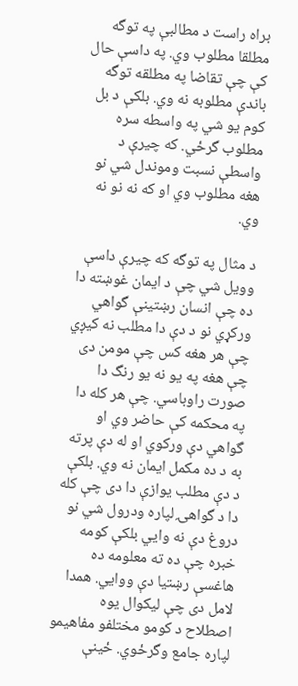براه راست د مطالبې په توگه مطلقا مطلوب وي. په داسې حال کې چې تقاضا په مطلقه توگه باندې مطلوبه نه وي. بلکې د بل کوم يو شي په واسطه سره مطلوب گرځي. که چيرې د واسطې نسبت وموندل شي نو هغه مطلوب وي او که نه نو نه وي.

د مثال په توگه که چيرې داسې وويل شي چې د ايمان غوښته دا ده چې انسان رښتينې گواهي ورکړي نو د دې دا مطلب نه کيږي چې هر هغه کس چې مومن دى چې هغه په يو نه يو رنگ دا صورت راوباسي. چې هر کله دا په محکمه کې حاضر وي او گواهي دې ورکوي او له دې پرته به د ده مکمل ايمان نه وي. بلکې د دې مطلب يوازې دا دى چې کله دا د گواهۍ لپاره ودرول شي نو دروغ دې نه وايي بلکې کومه خبره چې ده ته معلومه ده هاغسې رښتيا دې ووايي. همدا لامل دى چې ليکوال يوه اصطلاح د کومو مختلفو مفاهيمو لپاره جامع وگرځوي. ځينې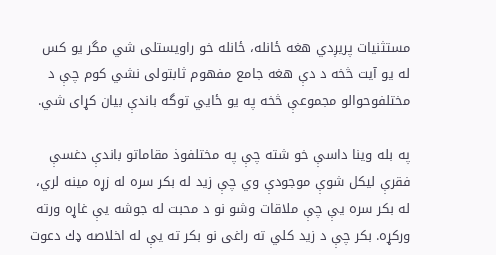مستثنيات پريږدي هغه ځانله، ځانله خو راويستلى شي مگر يو کس له يو آيت څخه د دې هغه جامع مفهوم ثابتولى نشي کوم چې د مختلفوحوالو مجموعې څخه په يو ځايي توگه باندې بيان کړاى شي.

په بله وينا داسې خو شته چې په مختلفوذ مقاماتو باندې دغسې فقرې ليکل شوې موجودې وي چې زيد له بکر سره له زړه مينه لري، له بکر سره يې چې ملاقات وشو نو د محبت له جوشه يې غاړه ورته ورکړه. بکر چې د زيد کلي ته راغى نو بکر ته يې له اخلاصه ډك دعوت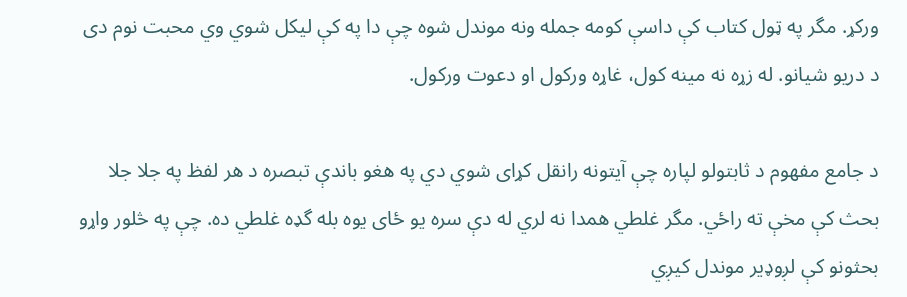ورکړ. مگر په ټول کتاب کې داسې کومه جمله ونه موندل شوه چې دا په کې ليکل شوي وي محبت نوم دى د دريو شيانو. له زړه نه مينه کول، غاړه ورکول او دعوت ورکول.

د جامع مفهوم د ثابتولو لپاره چې آيتونه رانقل کړاى شوي دي په هغو باندې تبصره د هر لفظ په جلا جلا بحث کې مخې ته راځي. مگر غلطي همدا نه لري له دې سره يو ځاى يوه بله گډه غلطي ده. چې په څلور واړو بحثونو کې لږوډير موندل کيږي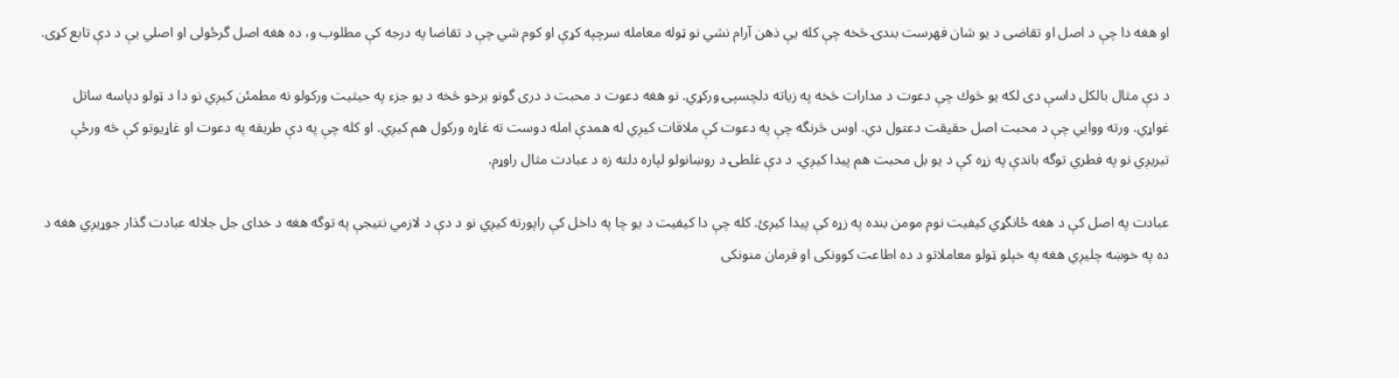او هغه دا چې د اصل او تقاضى د يو شان فهرست بندۍ څخه چې کله يې ذهن آرام نشي نو ټوله معامله سرچپه کړې او کوم شي چې د تقاضا په درجه کې مطلوب و، ده هغه اصل گرځولى او اصلي يې د دې تابع کړى.

د دې مثال بالکل داسې دى لکه يو څوك چې دعوت د مدارات څخه په زياته دلچسپۍ ورکړي. نو هغه دعوت د محبت د درى گونو برخو څخه د يو جزء په حيثيت ورکولو نه مطمئن کيږي نو دا د ټولو دپاسه ساتل غواړي. ورته ووايي چې د محبت اصل حقيقت دعتول دي. اوس څرنگه چې په دعوت کې ملاقات کيږي له همدې امله دوست ته غاړه ورکول هم کيږي. او کله چې په دې طريقه په دعوت او غاړيوتو کې څه ورځې تيريږي نو په فطري توگه باندې په زړه کې د يو بل محبت هم پيدا کيږي. د دې غلطۍ د روښانولو لپاره دلته زه د عبادت مثال راوړم.

عبادت په اصل کې د هغه ځانگړي کيفيت نوم مومن بنده په زړه کې پيدا کيږئ. کله چې دا کيفيت د يو چا په داخل کې راپورته کيږي نو د دې د لازمي نتيجې په توگه هغه د خداى جل جلاله عبادت گذار جوړيږي هغه د ده په خوښه چليږي هغه په خپلو ټولو معاملاتو د ده اطاعت کوونکى او فرمان منونکى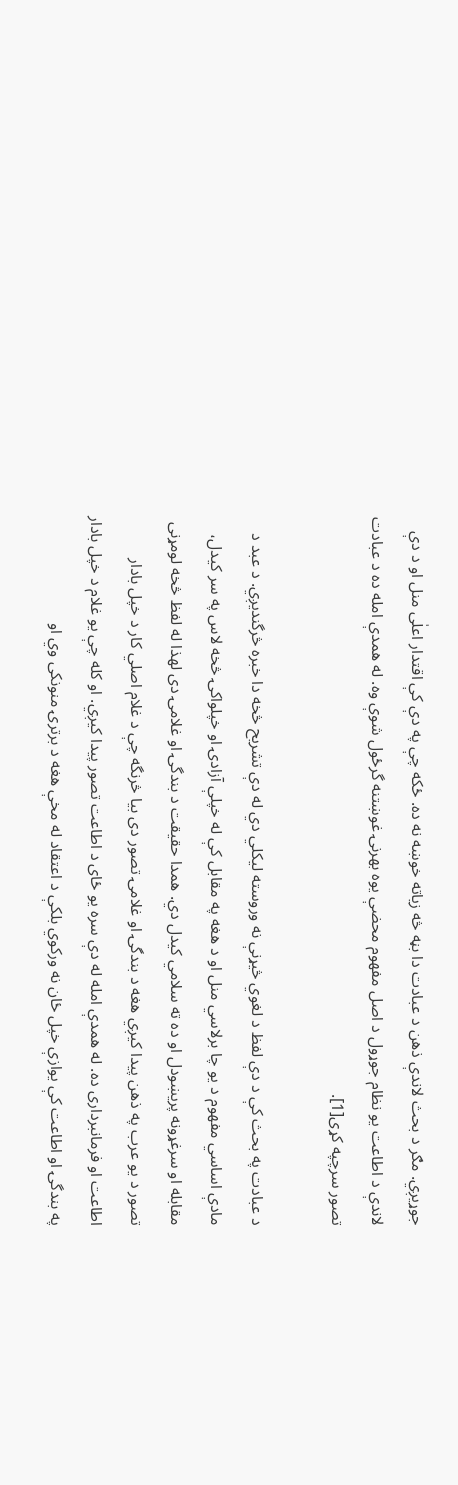جوړيږي. مګر د بحث لاندې ذهن د عبادت دا بڼه څه زياته خوښه نه ده. ځکه چې په دې کې اقتدار اعلٰى منل او د دې لاندې د اطاعت يو نظام جوړول د اصل مفهوم محضې يوه بهرنۍ غوښتنه گرځول شوې وه. له همدې امله ده د عبادت تصور سرچپه کړى[1].

د عبادت په بحث کې د دې لفظ د لغوي څيړنې نه وروسته ليکلي دي له دې تشريح څخه دا خبره څرگنديږي. د عبد د مادې اساسي مفهوم د يو چا برلاسي منل او د هغه په مقابل کې له خپلې آزادۍ او خپلواکۍ څخه لاس په سر کيدل، مقابله او سرغړونه پريښودل او ده ته سلامي کيدل دي. همدا حقيقت د بندگۍ او غلامۍ دى لهذا له لفظ څخه لومړنى تصور د يو عرب په ذهن پيدا کيږي هغه د بندگۍ او غلامۍ تصور دى بيا څرنگه چې د غلام اصلي کار د خپل بادار اطاعت او فرمانبردارى ده. له همدې امله له دې سره يو ځاى د اطاعت تصور پيدا کيږي. او کله چې يو غلام د خپل بادار په بندگۍ او اطاعت کې يوازې خپل ځان نه ورکوي بلکې د اعتقاد له مخې هغه د برترۍ منونکى وي او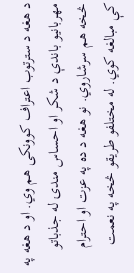د هغه د سترتوب اعتراف کوونکى هم وي. او د هغه په مهربانيو باندې د شکر او احساس مندۍ له جذباتو څخه هم سرشاروي. نو هغه د ده په عزت او احترام کې مبالغه کوي. له مختلفو طريقو څخه په نعمت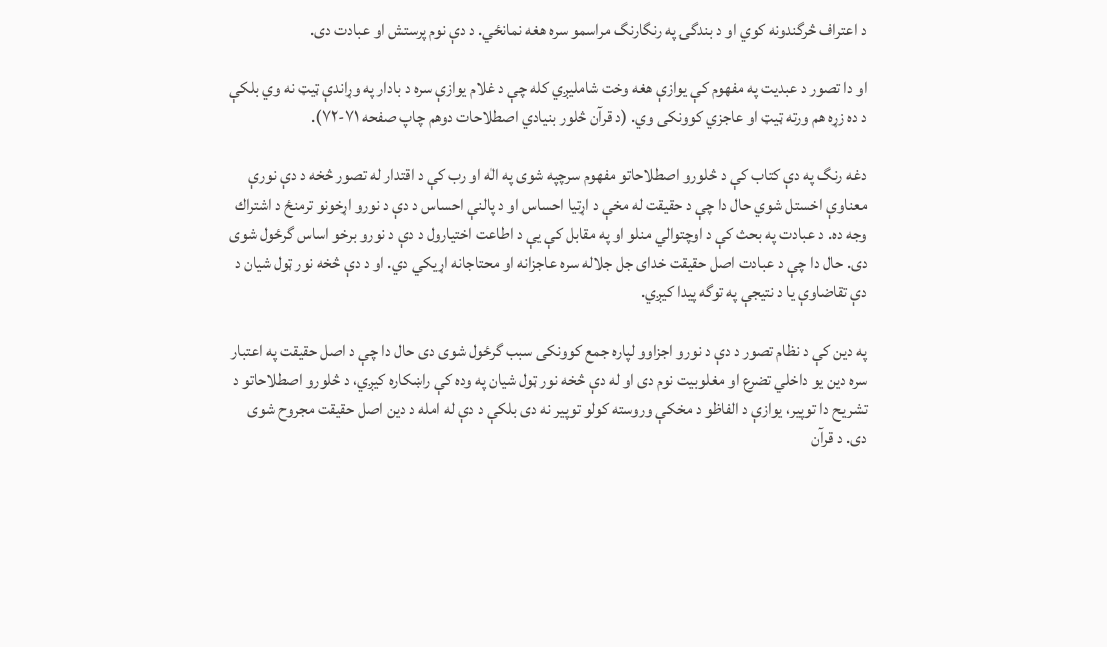د اعتراف څرگندونه کوي او د بندگۍ په رنگارنگ مراسمو سره هغه نمانځي. د دې نوم پرستش او عبادت دى.

او دا تصور د عبديت په مفهوم کې يوازې هغه وخت شامليږي کله چې د غلام يوازې سره د بادار په وړاندې ټيټ نه وي بلکې د ده زړه هم ورته ټيټ او عاجزي کوونکى وي. (د قرآن څلور بنيادي اصطلاحات دوهم چاپ صفحه ٧١-٧٢).

دغه رنگ په دې کتاب کې د څلورو اصطلاحاتو مفهوم سرچپه شوى په الٰه او رب کې د اقتدار له تصور څخه د دې نورې معناوې اخستل شوي حال دا چې د حقيقت له مخې د اړتيا احساس او د پالنې احساس د دې د نورو اړخونو ترمنځ د اشتراك وجه ده. د عبادت په بحث کې د اوچتوالي منلو او په مقابل کې يې د اطاعت اختيارول د دې د نورو برخو اساس گرځول شوى دى. حال دا چې د عبادت اصل حقيقت خداى جل جلاله سره عاجزانه او محتاجانه اړيکي دي. او د دې څخه نور ټول شيان د دې تقاضاوې يا د نتيجې په توگه پيدا کيږي.

په دين کې د نظام تصور د دې د نورو اجزاوو لپاره جمع کوونکى سبب گرځول شوى دى حال دا چې د اصل حقيقت په اعتبار سره دين يو داخلي تضرع او مغلوبيت نوم دى او له دې څخه نور ټول شيان په وده کې راښکاره کيږي، د څلورو اصطلاحاتو د تشريح دا توپير، يوازې د الفاظو د مخکې وروسته کولو توپير نه دى بلکې د دې له امله د دين اصل حقيقت مجروح شوى دى. د قرآن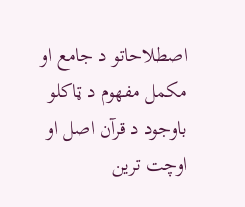اصطلاحاتو د جامع او مکمل مفهوم د ټاکلو باوجود د قرآن اصل او اوچت ترين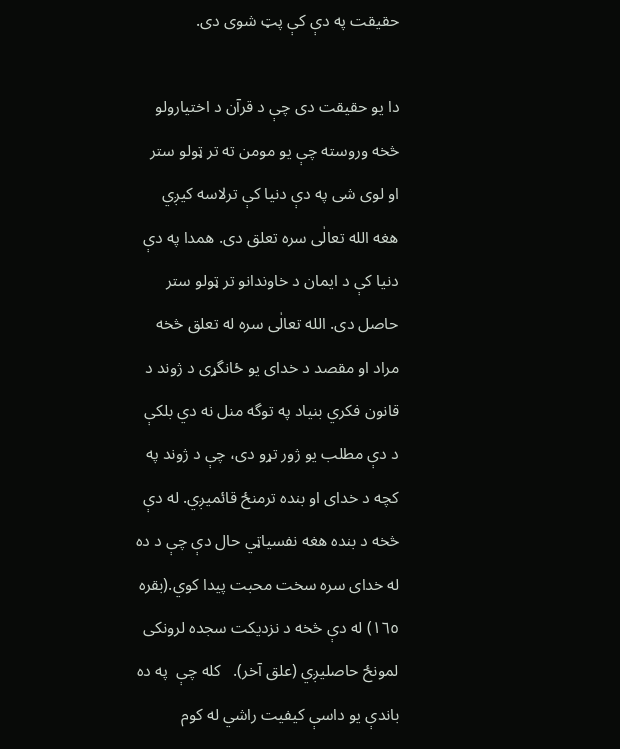حقيقت په دې کې پټ شوى دى.

دا يو حقيقت دى چې د قرآن د اختيارولو څخه وروسته چې يو مومن ته تر ټولو ستر او لوى شى په دې دنيا کې ترلاسه کيږي هغه الله تعالٰى سره تعلق دى. همدا په دې دنيا کې د ايمان د خاوندانو تر ټولو ستر حاصل دى. الله تعالٰى سره له تعلق څخه مراد او مقصد د خداى يو ځانگړى د ژوند د قانون فکري بنياد په توگه منل نه دي بلکې د دې مطلب يو ژور تړو دى، چې د ژوند په کچه د خداى او بنده ترمنځ قائميږي. له دې څخه د بنده هغه نفسياټي حال دې چې د ده له خداى سره سخت محبت پيدا کوي.(بقره ١٦٥) له دې څخه د نزديکت سجده لرونکى لمونځ حاصليږي (علق آخر).   کله چې  په ده باندې يو داسې کيفيت راشي له کوم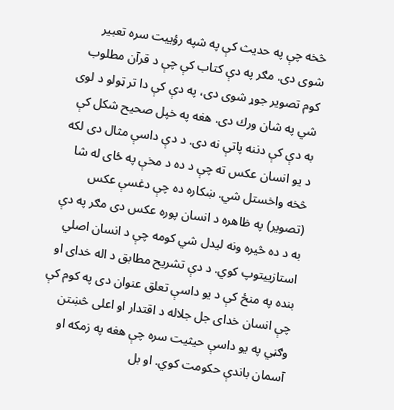څخه چې په حديث کې په شپه رؤیيت سره تعبير شوی دی. مګر په دې کتاب کې چې د قرآن مطلوب کوم تصوير جوړ شوی دی، په دې کې دا تر ټولو د لوی شي په شان ورك دی. هغه په خپل صحيح شکل کې به دې کې دننه پاتې نه دی. د دې داسې مثال دی لکه د يو انسان عکس ته چې د ده د مخې په ځای له شا څخه واخستل شي. ښکاره ده چې دغسې عکس (تصوير) په ظاهره د انسان پوره عکس دی مګر په دې به د ده څيره ونه ليدل شي کومه چې د انسان اصلي استازیيتوپ کوي. د دې تشريح مطابق د اله خدای او بنده په منځ کې د يو داسې تعلق عنوان دی په کوم کې چې انسان خدای جل جلاله د اقتدار او اعلی څښتن وګڼي په يو داسې حيثيت سره چې هغه په زمکه او آسمان باندې حکومت کوي. او بل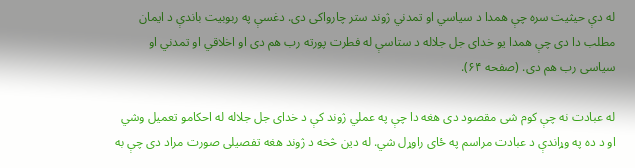له دې حيثيت سره چې همدا د سياسي او تمدني ژوند ستر چارواکی دی. دغسې په ربوبيت باندې د ايمان مطلب دا دی چې همدا یو خدای جل جلاله د ستاسې له فطرت پورته رب هم دی او اخلاقي او تمدني او سياسی رب هم دی. (صفحه ۶۴).

له عبادت نه چې کوم شی مقصود دی هغه دا چې په عملي ژوند کې د خدای جل جلاله له احکامو تعميل وشي او د ده په وړاندې د عبادت مراسم په ځای راوړل شي. له دين څخه د ژوند هغه تفصيلی صورت مراد دی چې به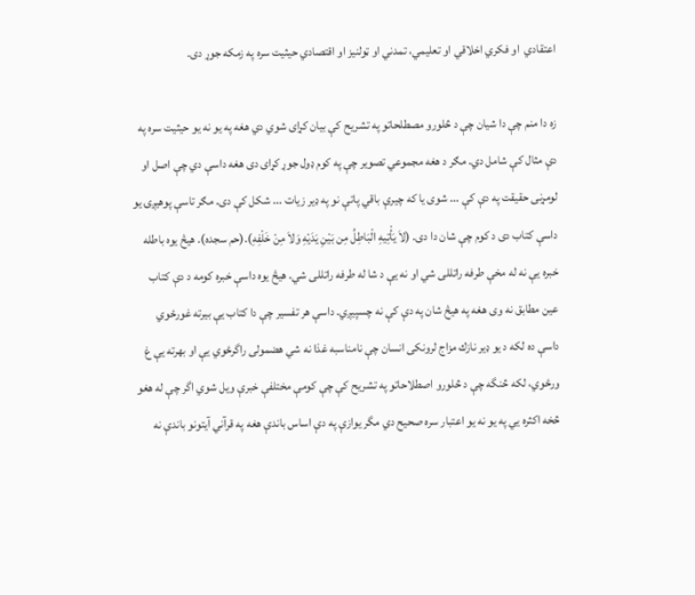اعتقادي  او فکري اخلاقي او تعليمي، تمدني او ټولنيز او اقتصادي حيثيت سره په زمکه جوړ دی.

زه دا منم چې دا شيان چې د څلورو مصطلحاتو په تشريح کې بيان کړای شوي دي هغه په يو نه يو حيثيت سره په دې مثال کې شامل دي. مګر د هغه مجموعي تصوير چې په کوم ډول جوړ کړای دی هغه داسې دي چې اصل او لومړنی حقيقت په دې کې ... شوی يا که چيرې باقي پاتې نو په ډير زيات ... شکل کې دی. مګر تاسې پوهيږۍ يو داسې کتاب دی د کوم چې شان دا دی. (لاَ يَأْتِيهِ الْبَاطِلُ مِن بَيْنِ يَدَيْهِ وَلاَ مِنْ خَلْفِهِ).(حم سجده). هيڅ يوه باطله خبره يې نه له مخې طرفه راتللی شي او نه يې د شا له طرفه راتللی شي. هيڅ يوه داسې خبره کومه د دې کتاب عين مطابق نه وی هغه په هيڅ شان په دې کې نه چسپيږي. داسې هر تفسير چې دا کتاب يې بيرته غورځوي داسې ده لکه د يو ډير نازك مزاج لرونکى انسان چې نامناسبه غذا نه شي هضمولى راگرځوي يې او بهرته يې غ ورځوي، لکه څنگه چې د څلورو اصطلاحاتو په تشريح کې چې کومې مختلفې خبرې ويل شوي اگر چې له هغو څخه اکثره يي په يو نه يو اعتبار سره صحيح دي مگر يوازې په دې اساس باندې هغه په قرآني آيتونو باندې نه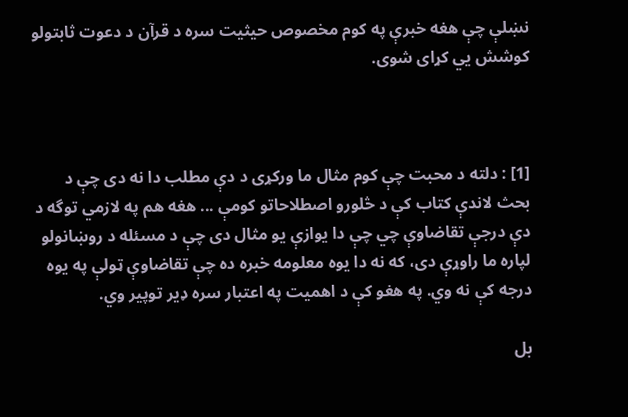نښلې چې هغه خبرې په کوم مخصوص حيثيت سره د قرآن د دعوت ثابتولو کوشش يي کړاى شوى.



[1] : دلته د محبت چې کوم مثال ما ورکړى د دې مطلب دا نه دى چې د بحث لاندې کتاب کې د څلورو اصطلاحاتو کومې ... هغه هم په لازمي توگه د دې درجې تقاضاوې چي چې دا يوازې يو مثال دى چې د مسئله د روښانولو لپاره ما راوړې دى، که نه دا يوه معلومه خبره ده چې تقاضاوې ټولې په يوه درجه کې نه وي. په هغو کې د اهميت په اعتبار سره ډير توپير وي.

بل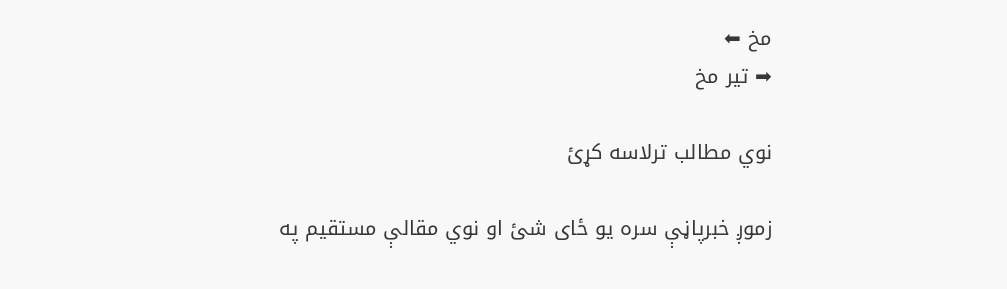مخ ⬅
➡ تیر مخ

نوي مطالب ترلاسه کړئ

زموږ خبرپاڼې سره یو ځای شئ او نوي مقالې مستقیم په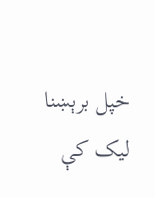خپل برېښنا لیک کې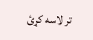تر لاسه کړئ